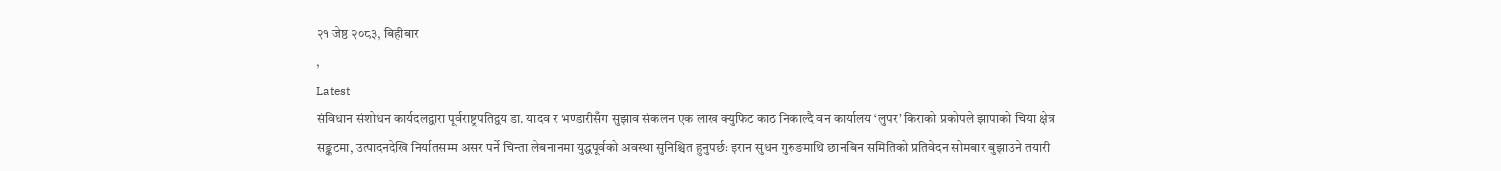२१ जेष्ठ २०८३, बिहीबार
,
Latest
संविधान संशोधन कार्यदलद्वारा पूर्वराष्ट्रपतिद्वय डा. यादव र भण्डारीसँग सुझाव संकलन एक लाख क्युफिट काठ निकाल्दै वन कार्यालय ‘लुपर’ किराको प्रकोपले झापाको चिया क्षेत्र सङ्कटमा, उत्पादनदेखि निर्यातसम्म असर पर्ने चिन्ता लेबनानमा युद्धपूर्वको अवस्था सुनिश्चित हुनुपर्छः इरान सुधन गुरुङमाथि छानबिन समितिको प्रतिवेदन सोमबार बुझाउने तयारी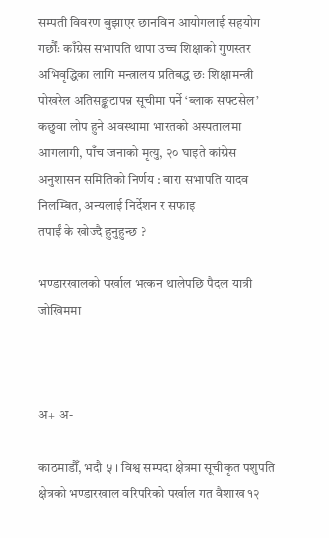सम्पती विवरण बुझाएर छानविन आयोगलाई सहयोग गर्छौंः काँग्रेस सभापति थापा उच्च शिक्षाको गुणस्तर अभिवृद्धिका लागि मन्त्रालय प्रतिबद्ध छः शिक्षामन्त्री पोखरेल अतिसङ्कटापन्न सूचीमा पर्ने ‘ब्लाक सफ्टसेल’ कछुवा लोप हुने अवस्थामा भारतको अस्पतालमा आगलागी, पाँच जनाको मृत्यु, २० घाइते कांग्रेस अनुशासन समितिको निर्णय : बारा सभापति यादव निलम्बित, अन्यलाई निर्देशन र सफाइ
तपाईं के खोज्दै हुनुहुन्छ ?

भण्डारखालको पर्खाल भत्कन थालेपछि पैदल यात्री जोखिममा



अ+ अ-

काठमाडौँ, भदौ ५ । विश्व सम्पदा क्षेत्रमा सूचीकृत पशुपति क्षेत्रको भण्डारखाल वरिपरिको पर्खाल गत वैशाख १२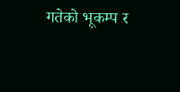गतेको भूकम्प र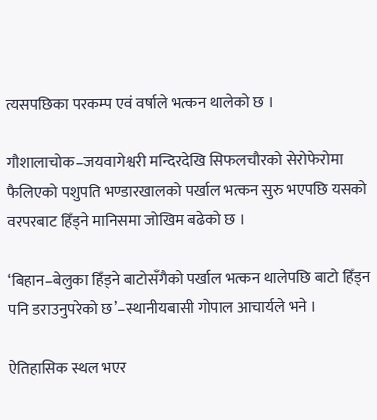त्यसपछिका परकम्प एवं वर्षाले भत्कन थालेको छ ।

गौशालाचोक–जयवागेश्वरी मन्दिरदेखि सिफलचौरको सेरोफेरोमा फैलिएको पशुपति भण्डारखालको पर्खाल भत्कन सुरु भएपछि यसको वरपरबाट हिँड्ने मानिसमा जोखिम बढेको छ ।

‘बिहान–बेलुका हिँड्ने बाटोसँगैको पर्खाल भत्कन थालेपछि बाटो हिँड्न पनि डराउनुपरेको छ’–स्थानीयबासी गोपाल आचार्यले भने ।

ऐतिहासिक स्थल भएर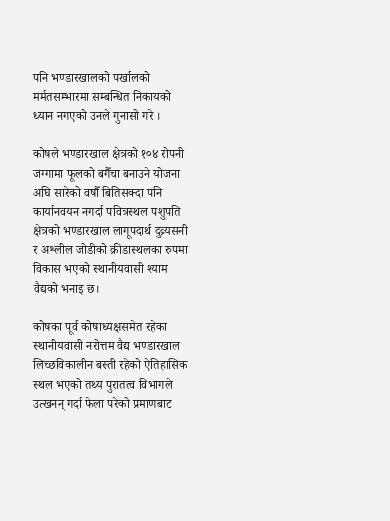पनि भण्डारखालको पर्खालको मर्मतसम्भारमा सम्बन्धित निकायको ध्यान नगएको उनले गुनासो गरे ।

कोषले भण्डारखाल क्षेत्रको १०४ रोपनी जग्गामा फूलको बगैँचा बनाउने योजना अघि सारेको वषौँ बितिसक्दा पनि कार्यानवयन नगर्दा पवित्रस्थल पशुपति क्षेत्रको भण्डारखाल लागूपदार्थ दुव्र्यसनी र अश्लील जोडीको क्रीडास्थलका रुपमा विकास भएको स्थानीयवासी श्याम वैद्यको भनाइ छ।

कोषका पूर्व कोषाध्यक्षसमेत रहेका स्थानीयवासी नरोत्तम वैद्य भण्डारखाल लिच्छविकालीन बस्ती रहेको ऐतिहासिक स्थल भएको तथ्य पुरातत्व विभागले उत्खनन् गर्दा फेला परेको प्रमाणबाट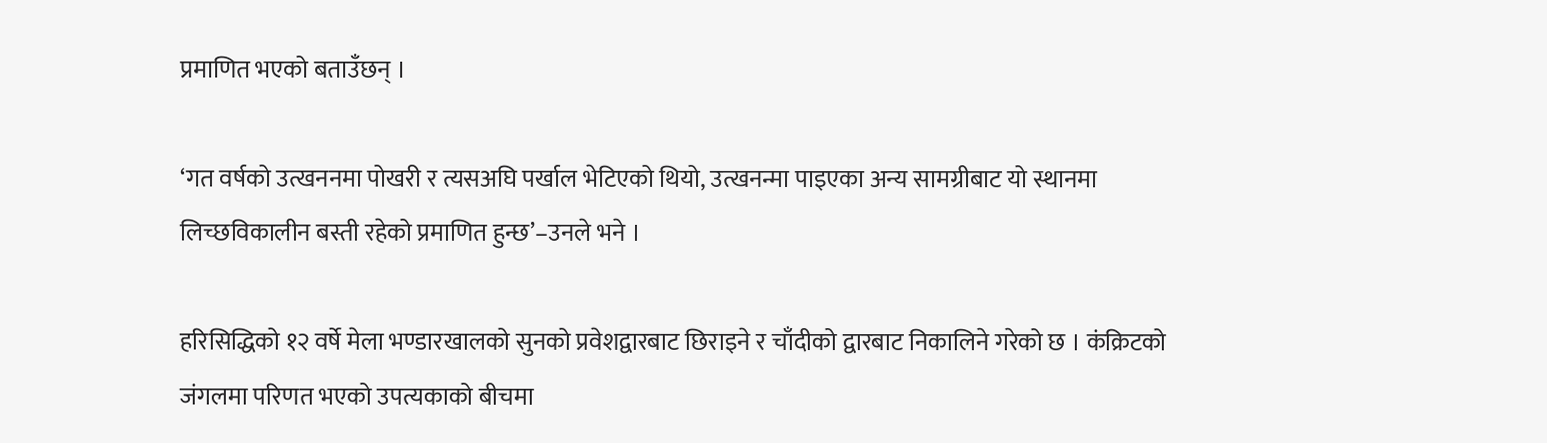प्रमाणित भएको बताउँछन् ।

‘गत वर्षको उत्खननमा पोखरी र त्यसअघि पर्खाल भेटिएको थियो, उत्खनन्मा पाइएका अन्य सामग्रीबाट यो स्थानमा लिच्छविकालीन बस्ती रहेको प्रमाणित हुन्छ’–उनले भने ।

हरिसिद्धिको १२ वर्षे मेला भण्डारखालको सुनको प्रवेशद्वारबाट छिराइने र चाँदीको द्वारबाट निकालिने गरेको छ । कंक्रिटको जंगलमा परिणत भएको उपत्यकाको बीचमा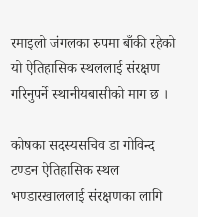रमाइलो जंगलका रुपमा बाँकी रहेको यो ऐतिहासिक स्थललाई संरक्षण गरिनुपर्ने स्थानीयबासीको माग छ ।

कोषका सदस्यसचिव डा गोविन्द टण्डन ऐतिहासिक स्थल भण्डारखाललाई संरक्षणका लागि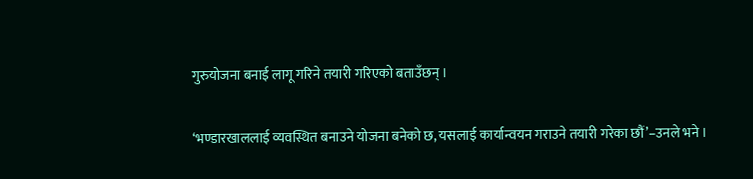गुरुयोजना बनाई लागू गरिने तयारी गरिएको बताउँछन् ।

‘भण्डारखाललाई व्यवस्थित बनाउने योजना बनेको छ, यसलाई कार्यान्वयन गराउने तयारी गरेका छौं’–उनले भने ।